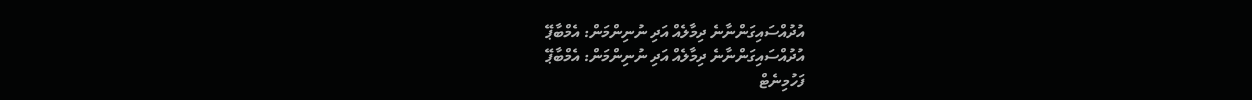އުދުއްސައިގަންނާނެ ދިމާލެއް އަދި ނުނިންމަން: އެމްބާޕޭ
އުދުއްސައިގަންނާނެ ދިމާލެއް އަދި ނުނިންމަން: އެމްބާޕޭ
ފަހުމިނެޓް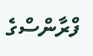ފްރާންސްގެ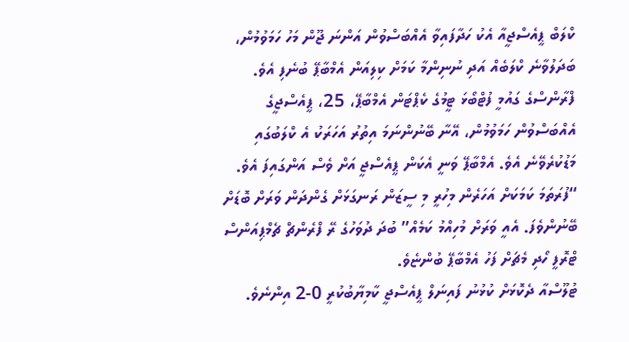ކްލަބް ޕީއެސްޖީއާ އެކު ހަދާފައިވާ އެއްބަސްވުން އަންނަ ޖޫން މަހު ހަމަވުމުން، ބަދަލުވާނެ ކްލަބެއް އަދި ނުނިންމާ ކަމަށް ކިލިއަން އެމްބާޕޭ ބުނެފި އެވެ.
ފްރާންސްގެ ގައުމީ ފުޓްބޯޅަ ޓީމުގެ ކެޕްޓަން އެމްބާޕޭ، 25، ޕީއެސްޖީގެ އެއްބަސްވުން ހަމަވުމުން، އޭނާ ބޭނުންނަމަ އިތުރު އަހަރަކު އެ ކްލަބުގައި މަޑުކުރެވޭނެ އެވެ. އެމްބާޕޭ ވަނީ އެކަން ޕީއެސްޖީ އަށް ވެސް އަންގައިފަ އެވެ.
“ފުރަތަމަ ކަމަކަށް އަހަރެން މިހުރީ މި ސީޒަން ރަނގަޅަށް ގެންދަން ވަރަށް ބޮޑަށް ބޭނުންވެފަ. އެއީ ވަރަށް މުހިއްމު ކަމެއް” ބުދަ ދުވަހުގެ ރޭ ފްރެންޗް ޗެމްޕިއަންސް ޓްރޮފީ ހޯދި މެޗަށް ފަހު އެމްބާޕޭ ބުންޏެވެ.
ޓުލޫސްއާ ދެކޮޅަށް ކުޅުނު ފައިނަލް ޕީއެސްޖީ ކާމިޔާބުކުރީ 0-2 އިންނެވެ.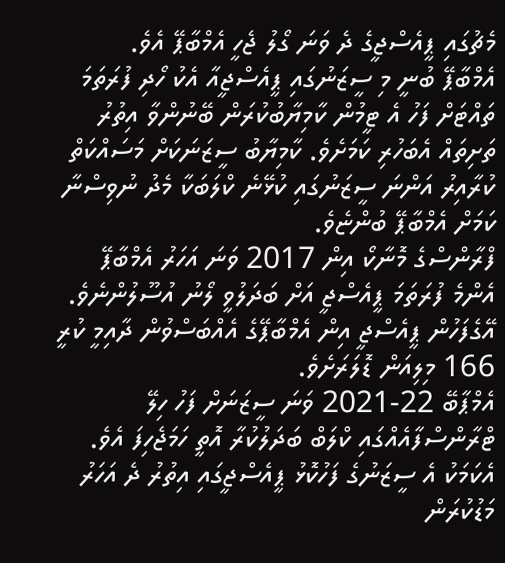މެޗުގައި ޕީއެސްޖީގެ ދެ ވަނަ ގޯލު ޖެހީ އެމްބާޕޭ އެވެ.
އެމްބާޕޭ ބުނީ މި ސީޒަނުގައި ޕީއެސްޖީއާ އެކު ހޯދި ފުރަތަމަ ތައްޓަށް ފަހު އެ ޓީމުން ކާމިޔާބުކުރަން ބޭނުންވާ އިތުރު ތަށިތައް އެބަހުރި ކަމަށެވެ. ކާމިޔާބު ސީޒަނަކަށް މަސައްކަތް ކުރާއިރު އަންނަ ސީޒަނުގައި ކުޅޭނެ ކްލަބަކާ މެދު ނުވިސްނާ ކަމަށް އެމްބާޕޭ ބުންޏެވެ.
ފްރާންސްގެ މޮނާކޯ އިން 2017 ވަނަ އަހަރު އެމްބާޕޭ އެންމެ ފުރަތަމަ ޕީއެސްޖީ އަށް ބަދަލުވީ ލޯނު އުސޫލުންނެވެ. އޭގެފަހުން ޕީއެސްޖީ އިން އެމްބާޕޭގެ އެއްބަސްވުން ދާއިމީ ކުރީ 166 މިލިއަން ޑޮލަރަށެވެ.
އެމްޕާބޭ 22-2021 ވަނަ ސީޒަނަށް ފަހު ހިލޭ ޓްރާންސްފާއެއްގައި ކްލަބް ބަދަލުކުރާ އޮތީ ހަމަޖެހިފަ އެވެ. އެކަމަކު އެ ސީޒަނުގެ ފަހުކޮޅު ޕީއެސްޖީގައި އިތުރު ދެ އަހަރު މަޑުކުރަން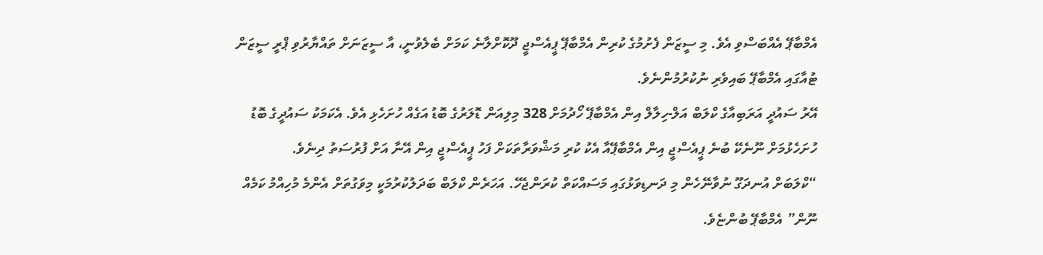އެމްބާޕޭ އެއްބަސްވި އެވެ. މި ސީޒަން ފެށުމުގެ ކުރިން އެމްބާޕޭ ޕީއެސްޖީ ދޫކޮށްލާނެ ކަމަށް ބެލެވުނީ، އާ ސީޒަނަށް ތައްޔާރުވި ޕްރީ ސީޒަން ޓުއާގައި އެމްބާޕޭ ބައިވެރި ނުކުރުމުންނެވެ.
އޭރު ސައުދީ އަރަބިއާގެ ކްލަބް އަލް-ހިލާލް އިން އެމްބާޕޭ ހޯދުމަށް 328 މިލިއަން ޑޮލަރުގެ ބޮޑު އަގެއް ހުށަހެޅި އެވެ. އެކަމަކު ސައުދީގެ ބޮޑު ހުށަހެޅުމަށް ނޫނެކޭ ބުނެ ޕީއެސްޖީ އިން އެމްބާޕޭއާ އެކު ކުރި މަޝްވަރާތަކަށް ފަހު ޕީއެސްޖީ އިން އޭނާ އަށް ފުރުސަތު ދިނެވެ.
“ކްލަބަށް އުނދަގޫ ނުވާނޭހެން މި ދަނޑިވަޅުގައި މަސައްކަތް ކުރަންޖެހޭ. އަހަރެން ކްލަބް ބަދަލުކުރުމަކީ މިވަގުތަށް އެންމެ މުހިއްމު ކަމެއް ނޫން” އެމްބާޕޭ ބުންޏެވެ.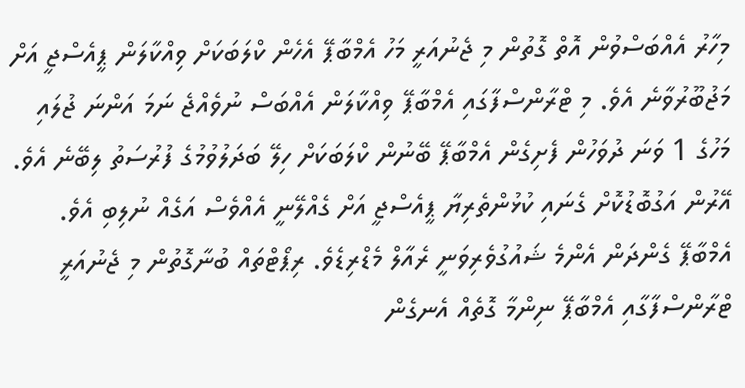މިހާރު އެއްބަސްވުން އޮތް ގޮތުން މި ޖެނުއަރީ މަހު އެމްބާޕޭ އެހެން ކްލަބަކަށް ވިއްކާލަން ޕީއެސްޖީ އަށް މަޖުބޫރުވާނެ އެވެ. މި ޓްރާންސްފާގައި އެމްބާޕޭ ވިއްކާލަން އެއްބަސް ނުވެއްޖެ ނަމަ އަންނަ ޖުލައި މަހުގެ 1 ވަނަ ދުވަހުން ފެށިގެން އެމްބާޕޭ ބޭނުން ކްލަބަކަށް ހިލޭ ބަދަލުވުމުގެ ފުރުސަތު ލިބޭނެ އެވެ. އޭރުން އަގުބޮޑުކޮށް ގެނައި ކުޅުންތެރިޔާ ޕީއެސްޖީ އަށް ގެއްލޭނީ އެއްވެސް އަގެއް ނުލިބި އެވެ.
އެމްބާޕޭ ގެންދަން އެންމެ ޝައުގުވެރިވަނީ ރެއާލް މެޑްރިޑެވެ. ރިޕޯޓްތައް ބުނާގޮތުން މި ޖެނުއަރީ ޓްރާންސްފާގާއި އެމްބާޕޭ ނިންމާ ގޮތެއް އެނގެން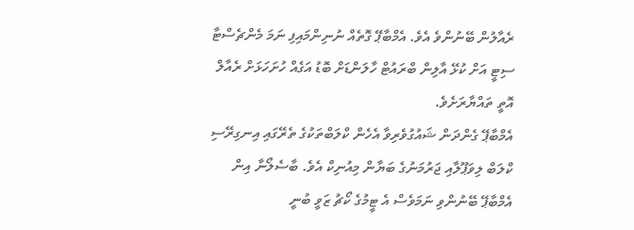ރެއާލުން ބޭނުންވެ އެވެ. އެމްބާޕޭ ގޮތެއް ނުނިންމައިފި ނަމަ މެންޗެސްޓާ ސިޓީ އަށް ކުޅޭ އާލިން ބްރައުޓް ހާލަންޑަށް ބޮޑު އަގެއް ހުށަހަޅަށް ރެއާލް އޮތީ ތައްޔާރަށެވެ.
އެމްބާޕޭ ގެންދަން ޝައުގުވެރިވާ އެހެން ކްލަބްތަކުގެ ތެރޭގައި އިނގިރޭސި ކްލަބް ލިވަޕޫލާއި ޖަރުމަނުގެ ބަޔާން މިއުނިކް އެވެ. ބާސެލޯނާ އިން އެމްބާޕޭ ބޭނުންވި ނަމަވެސް އެ ޓީމުގެ ކޯޗު ޒަވީ ބުނީ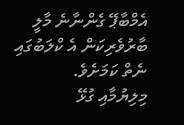އެމްބާޕޭ ގެންނާނެ މާލީ ބާރުވެރިކަން އެ ކްލަބުގައި ނެތް ކަމަށެވެ.
މިލިޔުމާއި ގުޅޭ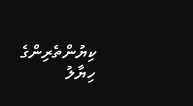ކިޔުންތެރިންގެ ހިޔާލު